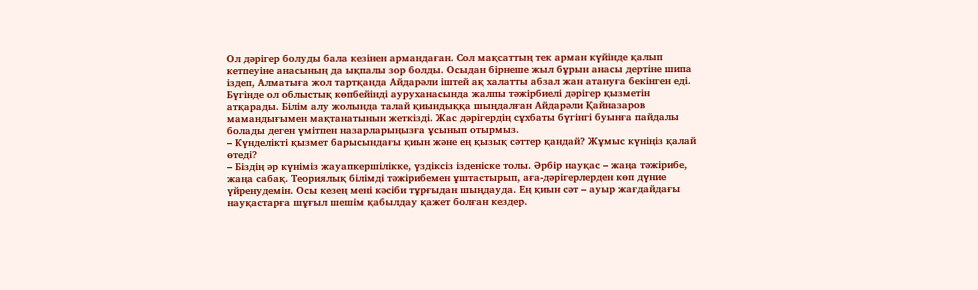Ол дәрігер болуды бала кезінен армандаған. Сол мақсаттың тек арман күйінде қалып кетпеуіне анасының да ықпалы зор болды. Осыдан бірнеше жыл бұрын анасы дертіне шипа іздеп, Алматыға жол тартқанда Айдарәли іштей ақ халатты абзал жан атануға бекінген еді. Бүгінде ол облыстық көпбейінді ауруханасында жалпы тәжірбиелі дәрігер қызметін атқарады. Білім алу жолында талай қиындыққа шыңдалған Айдарәли Қайназаров мамандығымен мақтанатынын жеткізді. Жас дәрігердің сұхбаты бүгінгі буынға пайдалы болады деген үмітпен назарларыңызға ұсынып отырмыз.
– Күнделікті қызмет барысындағы қиын және ең қызық сәттер қандай? Жұмыс күніңіз қалай өтеді?
– Біздің әр күніміз жауапкершілікке, үздіксіз ізденіске толы. Әрбір науқас – жаңа тәжірибе, жаңа сабақ. Теориялық білімді тәжірибемен ұштастырып, аға-дәрігерлерден көп дүние үйренудемін. Осы кезең мені кәсіби тұрғыдан шыңдауда. Ең қиын сәт – ауыр жағдайдағы науқастарға шұғыл шешім қабылдау қажет болған кездер.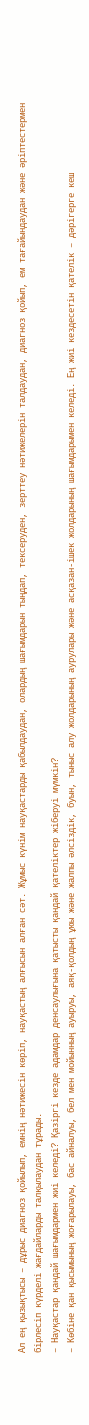Ал ең қызықтысы – дұрыс диагноз қойылып, емнің нәтижесін көріп, науқастың алғысын алған сәт. Жұмыс күнім науқастарды қабылдаудан, олардың шағымдарын тыңдап, тексеруден, зерттеу нәтижелерін талдаудан, диагноз қойып, ем тағайындаудан және әріптестермен бірлесіп күрделі жағдайларды талқылаудан тұрады.
– Науқастар қандай шағымдармен жиі келеді? Қазіргі кезде адамдар денсаулығына қатысты қандай қателіктер жіберуі мүмкін?
– Көбіне қан қысымының жоғарылауы, бас айналуы, бел мен мойынның ауыруы, аяқ-қолдың ұюы және жалпы әлсіздік, буын, тыныс алу жолдарының аурулары және асқазан-ішек жолдарының шағымдарымен келеді. Ең жиі кездесетін қателік – дәрігерге кеш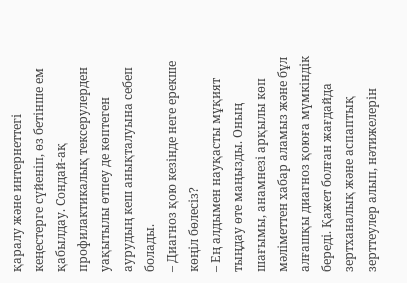қаралу және интернеттегі кеңестерге сүйеніп, өз бетінше ем қабылдау. Сондай-ақ профилактикалық тексерулерден уақытылы өтпеу де көптеген аурудың кеш анықталуына себеп болады.
– Диагноз қою кезінде неге ерекше көңіл бөлесіз?
– Ең алдымен науқасты мұқият тыңдау өте маңызды. Оның шағымы, анамнезі арқылы көп мәліметтен хабар аламыз және бұл алғашқы диагноз қоюға мүмкіндік береді. Қажет болған жағдайда зертханалық және аспаптық зерттеулер алып, нәтижелерін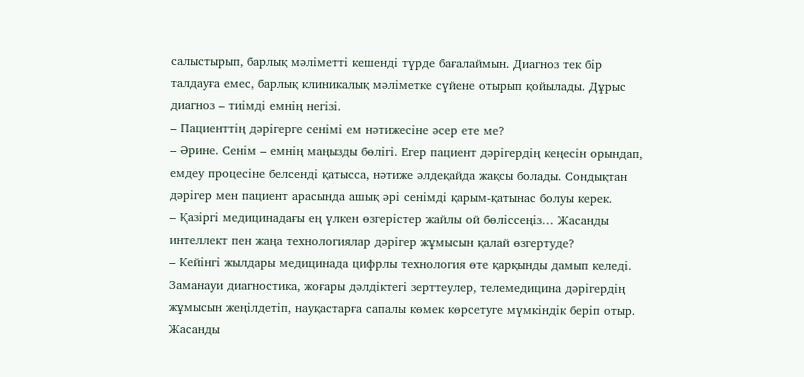салыстырып, барлық мәліметті кешенді түрде бағалаймын. Диагноз тек бір талдауға емес, барлық клиникалық мәліметке сүйене отырып қойылады. Дұрыс диагноз – тиімді емнің негізі.
– Пациенттің дәрігерге сенімі ем нәтижесіне әсер ете ме?
– Әрине. Сенім – емнің маңызды бөлігі. Егер пациент дәрігердің кеңесін орындап, емдеу процесіне белсенді қатысса, нәтиже әлдеқайда жақсы болады. Сондықтан дәрігер мен пациент арасында ашық әрі сенімді қарым-қатынас болуы керек.
– Қазіргі медицинадағы ең үлкен өзгерістер жайлы ой бөліссеңіз… Жасанды интеллект пен жаңа технологиялар дәрігер жұмысын қалай өзгертуде?
– Кейінгі жылдары медицинада цифрлы технология өте қарқынды дамып келеді. Заманауи диагностика, жоғары дәлдіктегі зерттеулер, телемедицина дәрігердің жұмысын жеңілдетіп, науқастарға сапалы көмек көрсетуге мүмкіндік беріп отыр.
Жасанды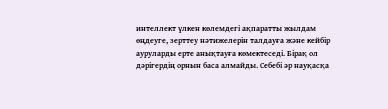интеллект үлкен көлемдегі ақпаратты жылдам өңдеуге, зерттеу нәтижелерін талдауға және кейбір ауруларды ерте анықтауға көмектеседі. Бірақ ол дәрігердің орнын баса алмайды. Себебі әр науқасқа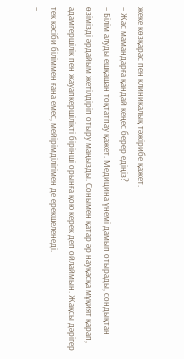жеке көзқарас пен клиникалық тәжірибе қажет.
– Жас мамандарға қандай кеңес берер едіңіз?
– Білім алуды ешқашан тоқтатпау қажет. Медицина үнемі дамып отырады, сондықтан өзімізді әрдайым жетілдіріп отыру маңызды. Сонымен қатар әр науқасқа мұқият қарап, адамгершілік пен жауапкершілікті бірінші орынға қою керек деп ойлаймын. Жақсы дәрігер тек кәсіби біліммен ғана емес, мейірімділігімен де ерекшеленеді.
–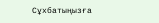Сұхбатыңызға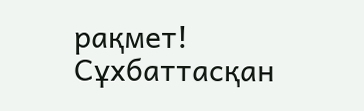рақмет!
Сұхбаттасқан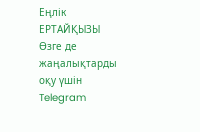Еңлік ЕРТАЙҚЫЗЫ
Өзге де жаңалықтарды оқу үшін Telegram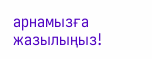арнамызға жазылыңыз!